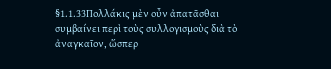§1.1.33Πολλάκις μὲν οὖν ἀπατᾶσθαι συμβαίνει περὶ τοὺς συλλογισμοὺς διὰ τὸ ἀναγκαῖον, ὥσπερ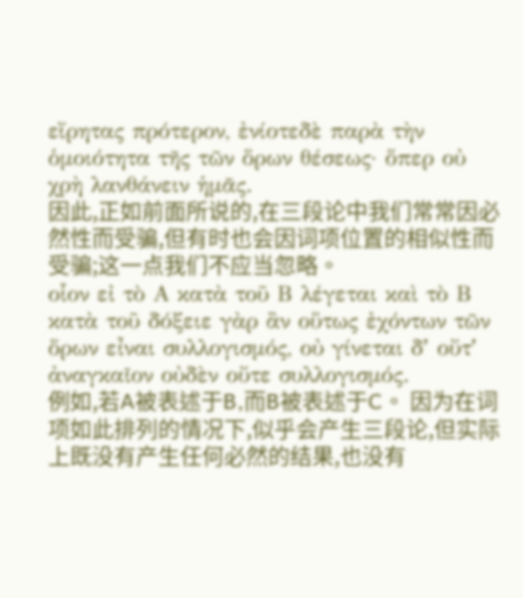εἴρητας πρότερον, ἐνίοτεδὲ παρὰ τὴν ὁμοιότητα τῆς τῶν ὅρων θέσεως· ὅπερ οὐ χρὴ λανθάνειν ἡμᾶς.
因此,正如前面所说的,在三段论中我们常常因必然性而受骗,但有时也会因词项位置的相似性而受骗;这一点我们不应当忽略。
οἷον εἰ τὸ Α κατὰ τοῦ Β λέγεται καὶ τὸ Β κατὰ τοῦ δόξειε γὰρ ἂν οὕτως ἐχόντων τῶν ὅρων εἶναι συλλογισμός, οὐ γίνεται δʼ οὔτʼ ἀναγκαῖον οὐδὲν οὔτε συλλογισμός.
例如,若A被表述于B,而B被表述于C。 因为在词项如此排列的情况下,似乎会产生三段论,但实际上既没有产生任何必然的结果,也没有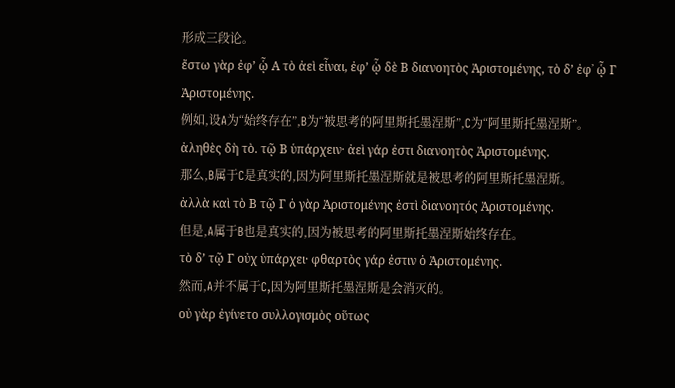形成三段论。
ἔστω γὰρ ἐφʼ ᾧ Α τὸ ἀεὶ εἶναι, ἐφʼ ᾧ δὲ Β διανοητὸς Ἀριστομένης, τὸ δʼ ἐφ᾿ ᾧ Γ Ἀριστομένης.
例如,设A为“始终存在”,B为“被思考的阿里斯托墨涅斯”,C为“阿里斯托墨涅斯”。
ἀληθὲς δὴ τὸ. τῷ Β ὑπάρχειν· ἀεὶ γάρ ἐστι διανοητὸς Ἀριστομένης.
那么,B属于C是真实的,因为阿里斯托墨涅斯就是被思考的阿里斯托墨涅斯。
ἀλλὰ καὶ τὸ Β τῷ Γ ὁ γὰρ Ἀριστομένης ἐστὶ διανοητός Ἀριστομένης.
但是,A属于B也是真实的,因为被思考的阿里斯托墨涅斯始终存在。
τὸ δʼ τῷ Γ οὐχ ὑπάρχει· φθαρτὸς γάρ ἐστιν ὁ Ἀριστομένης.
然而,A并不属于C,因为阿里斯托墨涅斯是会消灭的。
οὐ γὰρ ἐγίνετο συλλογισμὸς οὕτως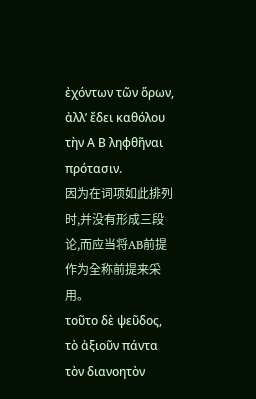ἐχόντων τῶν ὅρων, ἀλλʼ ἔδει καθόλου τὴν Α Β ληφθῆναι πρότασιν.
因为在词项如此排列时,并没有形成三段论,而应当将AB前提作为全称前提来采用。
τοῦτο δὲ ψεῦδος, τὸ ἀξιοῦν πάντα τὸν διανοητὸν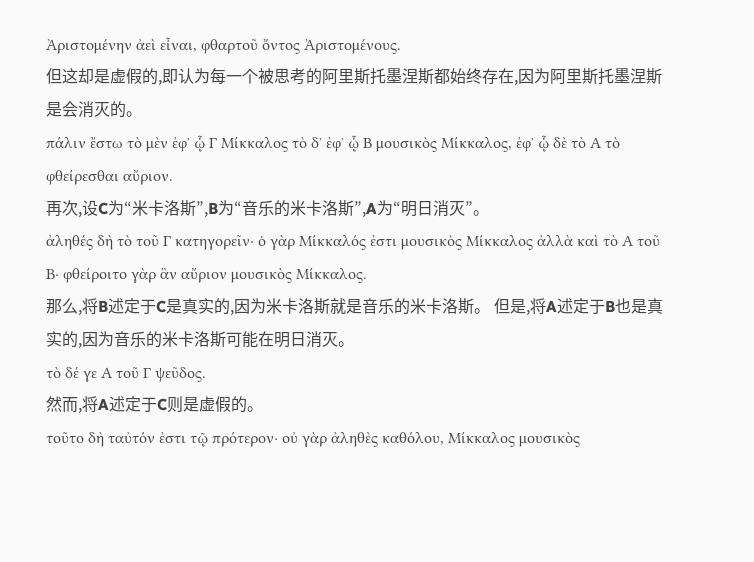Ἀριστομένην ἀεὶ εἶναι, φθαρτοῦ ὄντος Ἀριστομένους.
但这却是虚假的,即认为每一个被思考的阿里斯托墨涅斯都始终存在,因为阿里斯托墨涅斯是会消灭的。
πάλιν ἔστω τὸ μὲν ἐφʼ ᾧ Γ Μίκκαλος τὸ δʼ ἐφʼ ᾧ Β μουσικὸς Μίκκαλος, ἐφʼ ᾧ δὲ τὸ Α τὸ φθείρεσθαι αὔριον.
再次,设C为“米卡洛斯”,B为“音乐的米卡洛斯”,A为“明日消灭”。
ἀληθές δὴ τὸ τοῦ Γ κατηγορεῖν· ὁ γὰρ Μίκκαλός ἐστι μουσικὸς Μίκκαλος ἀλλὰ καὶ τὸ Α τοῦ Β· φθείροιτο γὰρ ἂν αὔριον μουσικὸς Μίκκαλος.
那么,将B述定于C是真实的,因为米卡洛斯就是音乐的米卡洛斯。 但是,将A述定于B也是真实的,因为音乐的米卡洛斯可能在明日消灭。
τὸ δέ γε Α τοῦ Γ ψεῦδος.
然而,将A述定于C则是虚假的。
τοῦτο δὴ ταὐτόν ἐστι τῷ πρότερον· οὐ γὰρ ἀληθὲς καθόλου, Μίκκαλος μουσικὸς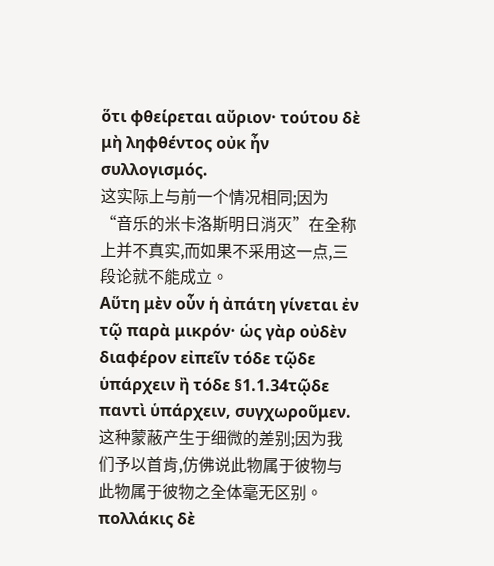ὅτι φθείρεται αὔριον· τούτου δὲ μὴ ληφθέντος οὐκ ἦν συλλογισμός.
这实际上与前一个情况相同;因为“音乐的米卡洛斯明日消灭”在全称上并不真实,而如果不采用这一点,三段论就不能成立。
Αὕτη μὲν οὖν ἡ ἀπάτη γίνεται ἐν τῷ παρὰ μικρόν· ὡς γὰρ οὐδὲν διαφέρον εἰπεῖν τόδε τῷδε ὑπάρχειν ἢ τόδε §1.1.34τῷδε παντὶ ὑπάρχειν, συγχωροῦμεν.
这种蒙蔽产生于细微的差别;因为我们予以首肯,仿佛说此物属于彼物与此物属于彼物之全体毫无区别。
πολλάκις δὲ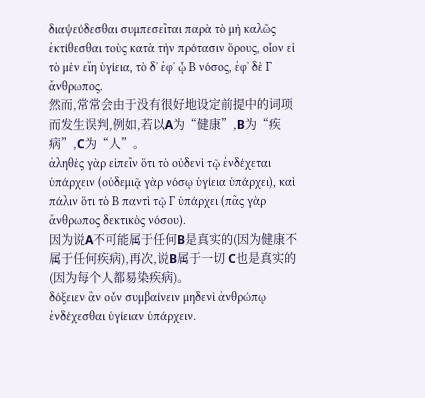διαψεύδεσθαι συμπεσεῖται παρὰ τὸ μὴ καλῶς ἐκτίθεσθαι τοὺς κατὰ τὴν πρότασιν ὅρους, οἷον εἰ τὸ μὲν εἴη ὑγίεια, τὸ δʼ ἐφʼ ᾧ Β νόσος, ἐφʼ δὲ Γ ἄνθρωπος.
然而,常常会由于没有很好地设定前提中的词项而发生误判,例如,若以A为“健康”,B为“疾病”,C为“人”。
ἀληθὲς γὰρ εἰπεῖν ὅτι τὸ οὐδενὶ τῷ ἐνδέχεται ὑπάρχειν (οὐδεμιᾷ γὰρ νόσῳ ὑγίεια ὑπάρχει), καὶ πάλιν ὅτι τὸ Β παντὶ τῷ Γ ὑπάρχει (πᾶς γὰρ ἄνθρωπος δεκτικὸς νόσου).
因为说A不可能属于任何B是真实的(因为健康不属于任何疾病),再次,说B属于一切 C也是真实的(因为每个人都易染疾病)。
δόξειεν ἂν οὖν συμβαίνειν μηδενὶ ἀνθρώπῳ ἐνδέχεσθαι ὑγίειαν ὑπάρχειν.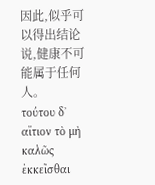因此,似乎可以得出结论说,健康不可能属于任何人。
τούτου δʼ αἴτιον τὸ μὴ καλῶς ἐκκεῖσθαι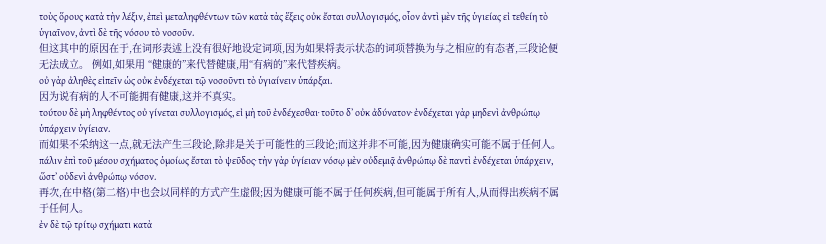τοὺς ὅρους κατὰ τὴν λέξιν, ἐπεὶ μεταληφθέντων τῶν κατὰ τὰς ἕξεις οὐκ ἔσται συλλογισμός, οἷον ἀντὶ μὲν τῆς ὑγιείας εἰ τεθείη τὸ ὑγιαῖνον, ἀντὶ δὲ τῆς νόσου τὸ νοσοῦν.
但这其中的原因在于,在词形表述上没有很好地设定词项,因为如果将表示状态的词项替换为与之相应的有态者,三段论便无法成立。 例如,如果用 “健康的”来代替健康,用“有病的”来代替疾病。
οὐ γὰρ ἀληθὲς εἰπεῖν ὡς οὐκ ἐνδέχεται τῷ νοσοῦντι τὸ ὑγιαίνειν ὑπάρξαι.
因为说有病的人不可能拥有健康,这并不真实。
τούτου δὲ μὴ ληφθέντος οὐ γίνεται συλλογισμός, εἰ μὴ τοῦ ἐνδέχεσθαι· τοῦτο δʼ οὐκ ἀδύνατον· ἐνδέχεται γὰρ μηδενὶ ἀνθρώπῳ ὑπάρχειν ὑγίειαν.
而如果不采纳这一点,就无法产生三段论,除非是关于可能性的三段论;而这并非不可能,因为健康确实可能不属于任何人。
πάλιν ἐπὶ τοῦ μέσου σχήματος ὁμοίως ἔσται τὸ ψεῦδος· τὴν γὰρ ὑγίειαν νόσῳ μὲν οὐδεμιᾷ ἀνθρώπῳ δὲ παντὶ ἐνδέχεται ὑπάρχειν, ὥστʼ οὐδενὶ ἀνθρώπῳ νόσον.
再次,在中格(第二格)中也会以同样的方式产生虚假;因为健康可能不属于任何疾病,但可能属于所有人,从而得出疾病不属于任何人。
ἐν δὲ τῷ τρίτῳ σχήματι κατὰ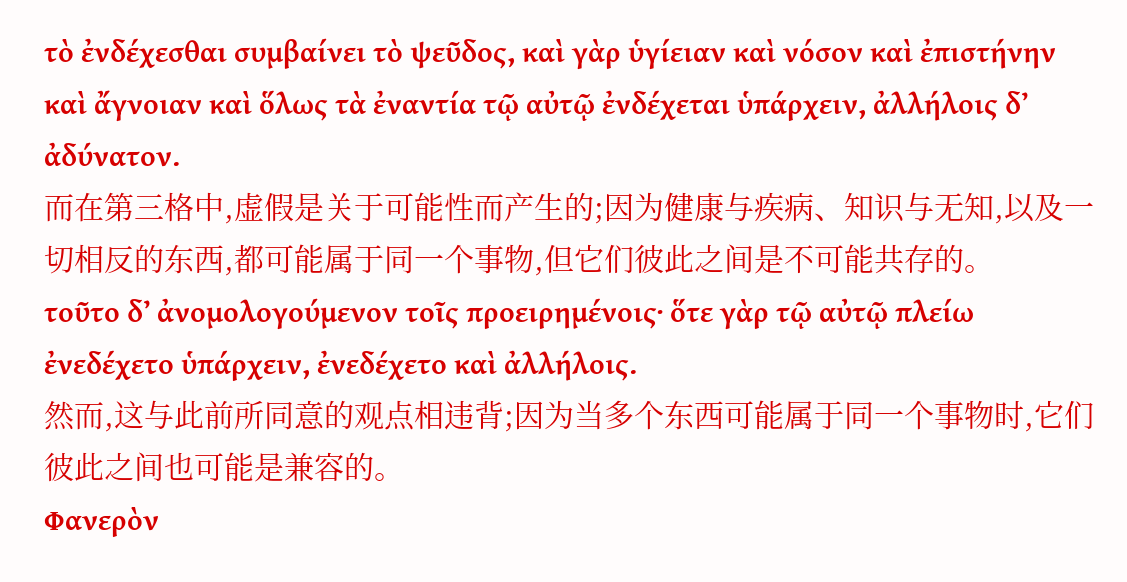τὸ ἐνδέχεσθαι συμβαίνει τὸ ψεῦδος, καὶ γὰρ ὑγίειαν καὶ νόσον καὶ ἐπιστήνην καὶ ἄγνοιαν καὶ ὅλως τὰ ἐναντία τῷ αὐτῷ ἐνδέχεται ὑπάρχειν, ἀλλήλοις δʼ ἀδύνατον.
而在第三格中,虚假是关于可能性而产生的;因为健康与疾病、知识与无知,以及一切相反的东西,都可能属于同一个事物,但它们彼此之间是不可能共存的。
τοῦτο δʼ ἀνομολογούμενον τοῖς προειρημένοις· ὅτε γὰρ τῷ αὐτῷ πλείω ἐνεδέχετο ὑπάρχειν, ἐνεδέχετο καὶ ἀλλήλοις.
然而,这与此前所同意的观点相违背;因为当多个东西可能属于同一个事物时,它们彼此之间也可能是兼容的。
Φανερὸν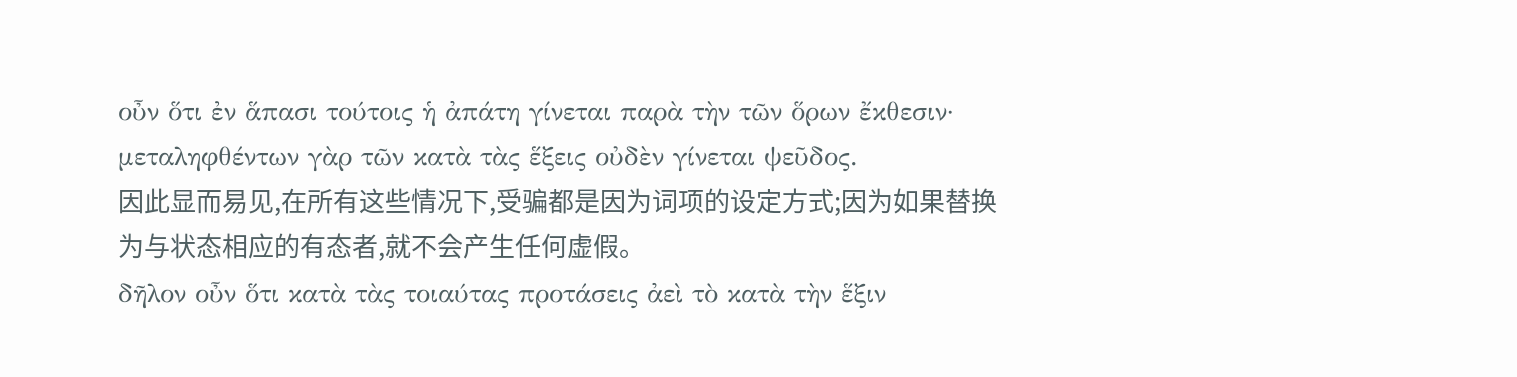οὖν ὅτι ἐν ἅπασι τούτοις ἡ ἀπάτη γίνεται παρὰ τὴν τῶν ὅρων ἔκθεσιν· μεταληφθέντων γὰρ τῶν κατὰ τὰς ἕξεις οὐδὲν γίνεται ψεῦδος.
因此显而易见,在所有这些情况下,受骗都是因为词项的设定方式;因为如果替换为与状态相应的有态者,就不会产生任何虚假。
δῆλον οὖν ὅτι κατὰ τὰς τοιαύτας προτάσεις ἀεὶ τὸ κατὰ τὴν ἕξιν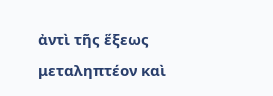ἀντὶ τῆς ἕξεως μεταληπτέον καὶ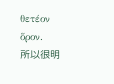θετέον ὅρον.
所以很明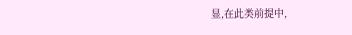显,在此类前提中,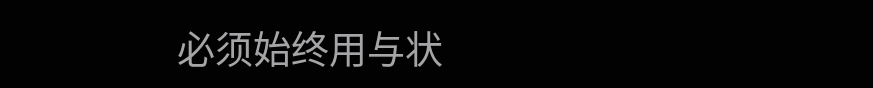必须始终用与状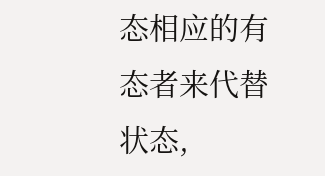态相应的有态者来代替状态,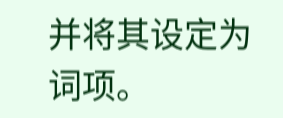并将其设定为词项。